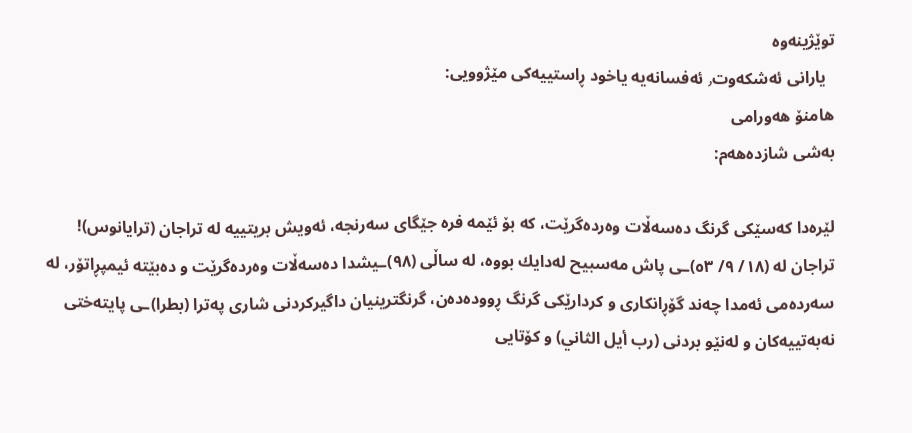توێژینه‌وه‌
  یارانی ئەشکەوت٫ ئەفسانەیە یاخود ڕاستییەکی مێژوویی:
هامنۆ هەورامی
بەشی شازدەهەم:

لێرەدا کەسێکی گرنگ دەسەڵات وەردەگرێت، کە بۆ ئێمە فرە جێگای سەرنجە، ئەویش بریتییە لە تراجان (ترایانوس)!
تراجان لە (١٨/ ٩/ ٥٣)ـی پاش مەسبیح لەدایك بووە، لە ساڵی (٩٨)ـیشدا دەسەڵات وەردەگرێت و دەبێتە ئیمپڕاتۆر، لە سەردەمی ئەمدا چەند گۆڕانکاری و کردارێکی گرنگ ڕوودەدەن، گرنگترینیان داگیرکردنی شاری پەترا (بطرا)ـی پایتەختی نەبەتییەکان و لەنێو بردنی (رب أيل الثاني) و کۆتایی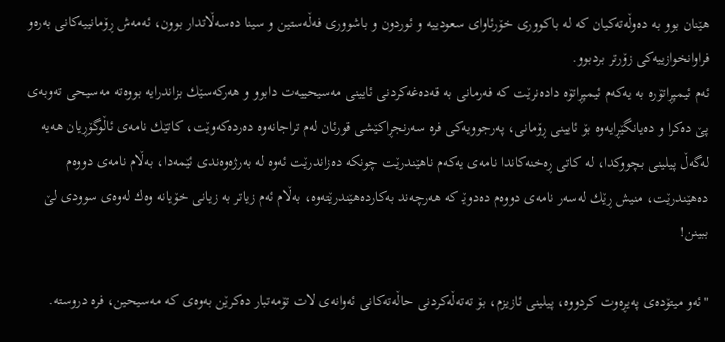هێنان بوو بە دەوڵەتەکیان کە لە باکووری خۆرئاوای سعودییە و ئوردون و باشووری فەڵەستین و سینا دەسەڵاتدار بوون، ئەمەش ڕۆمانییەکانی بەرەو فراوانخوازییەکی زۆرتر بردبوو.
ئەم ئیمپڕاتۆرە بە یەکەم ئیمپڕاتۆە دادەنرێت کە فەرمانی بە قەدەغەکردنی ئایینی مەسیحییەت دابوو و هەرکەسێك بزاندرایە بووەتە مەسیحی تەوبەی پێ دەکرا و دەیانگێڕایەوە بۆ ئایینی ڕۆمانی، پەرجوویەکی فرە سەرنجڕاکێشی قورئان لەم تراجانەوە دەردەکەوێت، کاتێك نامەی ئاڵوگۆڕیان هەیە لەگەڵ پیلینی بچووکدا، لە کاتی ڕەخنەکاندا نامەی یەکەم ناهێندرێت چونکە دەزاندرێت ئەوە لە بەرژەوەندی ئێمەدا، بەڵام نامەی دووەم دەهێندرێت، منیش ڕێك لەسەر نامەی دووەم دەدوێـ کە هەرچەند بەکاردەهێندرێتەوە، بەڵام ئەم زیاتر بە زیانی خۆیانە وەك لەوەی سوودی لێ ببینن!

"ئەو میتۆدەی پەیڕەوت کردووە، پیلینی ئازیزم، بۆ تەتەڵەکردنی حاڵەتەکانی ئەوانەی لات تۆمەتبار دەکرێن بەوەی کە مەسیحین، فرە دروستە.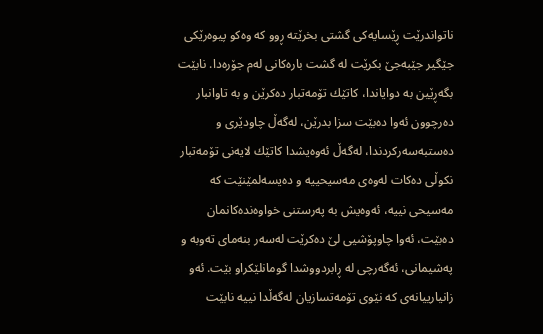ناتواندرێت ڕێسایەکی گشتی بخرێتە ڕوو کە وەکو پیوەرێکی جێگیر جێبەجێ بکرێت لە گشت بارەکانی لەم جۆرەدا. نابێت بگەڕێین بە دوایاندا، کاتێك تۆمەتبار دەکرێن و بە تاوانبار دەرچوون ئەوا دەبێت سزا بدرێن، لەگەڵ چاودێری و دەستبەسەرکردندا، لەگەڵ ئەوەیشدا کاتێك لایەنی تۆمەتبار نکوڵی دەکات لەوەی مەسیحییە و دەیسەلمێنێت کە مەسیحی نییە، ئەوەیش بە پەرستنی خواوەندەکانمان دەبێت، ئەوا چاوپۆشیی لێ دەکرێت لەسەر بنەمای تەوبە و پەشیمانی، ئەگەرچی لە ڕابردووشدا گومانلێکراو بێت. ئەو زانیارییانەی کە نێوی تۆمەتسازیان لەگەڵدا نییە نابێت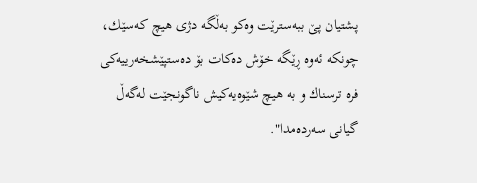پشتیان پێ ببەسترێت وەکو بەڵگە دژی هیچ کەسێك، چونکە ئەوە ڕێگە خۆش دەکات بۆ دەستپێشخەرییەکی فرە ترسناك و بە هیچ شێوەیەکیش ناگونجێت لەگەڵ گیانی سەردەمدا".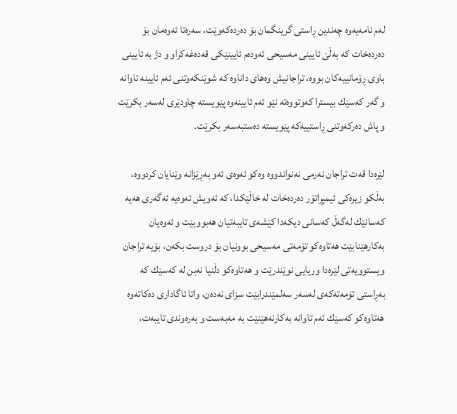لەم نامەیەوە چەندین ڕاستی گرینگمان بۆ دەردەکەوێت، سەرەتا ئەوەمان بۆ دەردەخات کە بەڵێ ئایینی مەسیحی ئەودەم ئایینێکی قەدەغەکراو و دژ بە ئایینی باوی ڕۆمانییەکان بووە، تراجانیش وەهای داناوە کە شوێنکەوتنی ئەم ئایینە تاوانە و گەر کەسێك بیسترا کەوتووەتە نێو ئەم ئایینەوە پێویستە چاودێری لەسەر بکرێت و پاش دەرکەوتنی ڕاستییەکە پێویستە دەستبەسەر بکرێت.

لێرەدا قەت تراجان نەرمی نەنواندووە وەکو ئەوەی ئەو بەڕێزانە وێنایان کردووە، بەڵکو زیرەکی ئیمپڕاتۆر دەردەخات لە خاڵێکدا، کە ئەویش ئەوەیە ئەگەری هەیە کەسانێك لەگەڵ کەسانی دیکەدا کێشەی تایبەتیان هەبووبێت و ئەوەیان بەکارهێنابێت هەتاوەکو تۆمەتی مەسیحی بوونیان بۆ دروست بکەن، بۆیە تراجان ویستوویەتی لێرەدا وریایی نوێندرێت و هەتاوەکو دڵنیا نەبن لە کەسێك کە بەڕاستی تۆمەتەکەی لەسەر سەلمێندرابێت سزای نەدەن، واتا ئاگاداری دەکاتەوە هەتاوەکو کەسێك ئەم تاوانە بەکارنەهێنێت بە مەبەست و بەرەوندی تایبەت،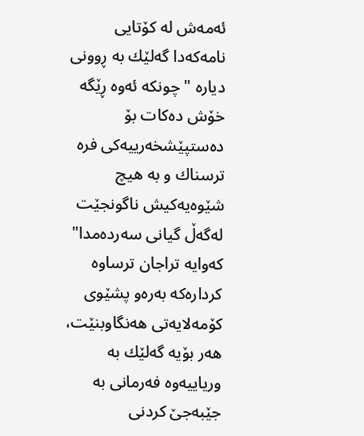ئەمەش لە کۆتایی نامەکەدا گەلێك بە ڕوونی دیارە " چونکە ئەوە ڕێگە خۆش دەکات بۆ دەستپێشخەرییەکی فرە ترسناك و بە هیچ شێوەیەکیش ناگونجێت لەگەڵ گیانی سەردەمدا" کەوایە تراجان ترساوە کردارەکە بەرەو پشێوی کۆمەلایەتی هەنگاوبنێت، هەر بۆیە گەلێك بە وریاییەوە فەرمانی بە جێبەجێ کردنی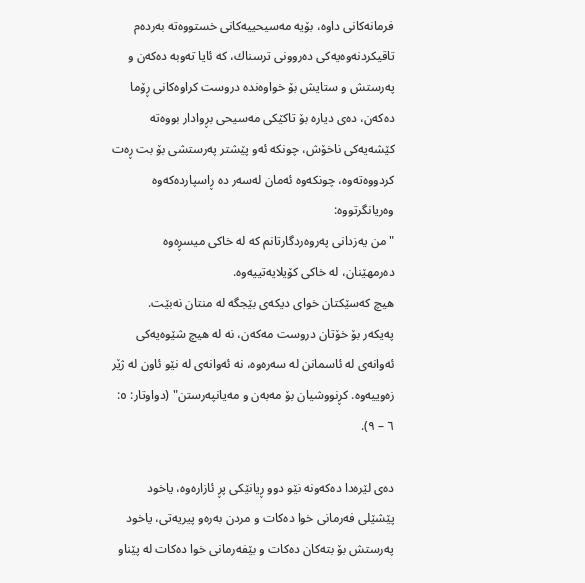فرمانەکانی داوە، بۆیە مەسیحییەکانی خستووەتە بەردەم تاقیکردنەوەیەکی دەروونی ترسناك، کە ئایا تەوبە دەکەن و پەرستش و ستایش بۆ خواوەندە دروست کراوەکانی ڕۆما دەکەن، دەی دیارە بۆ تاکێکی مەسیحی بڕوادار بووەتە کێشەیەکی ناخۆش، چونکە ئەو پێشتر پەرستشی بۆ بت ڕەت کردووەتەوە، چونکەوە ئەمان لەسەر دە ڕاسپاردەکەوە وەریانگرتووە:
"من یەزدانی پەروەردگارتانم کە لە خاکی میسڕەوە دەرمهێنان، لە خاکی کۆیلایەتییەوە.
هیچ کەسێکتان خوای دیکەی بێجگە لە منتان نەبێت.
پەیکەر بۆ خۆتان دروست مەکەن، نە لە هیچ شێوەیەکی ئەوانەی لە ئاسمانن لە سەرەوە، نە ئەوانەی لە نێو ئاون لە ژێر زەوییەوە. کڕنووشیان بۆ مەبەن و مەیانپەرستن" (دواوتار: ٥: ٦ – ٩).

دەی لێرەدا دەکەونە نێو دوو ڕیانێکی پڕ ئازارەوە، یاخود پێشێلی فەرمانی خوا دەکات و مردن بەرەو پیریەتی، یاخود پەرستش بۆ بتەکان دەکات و بێفەرمانی خوا دەکات لە پێناو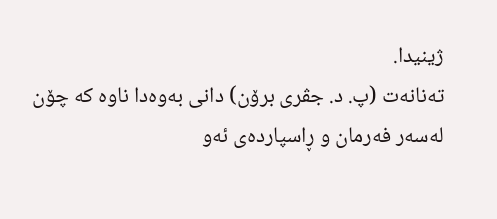ژینیدا.
تەنانەت (پ. د. جڤری برۆن) دانی بەوەدا ناوە کە چۆن لەسەر فەرمان و ڕاسپاردەی ئەو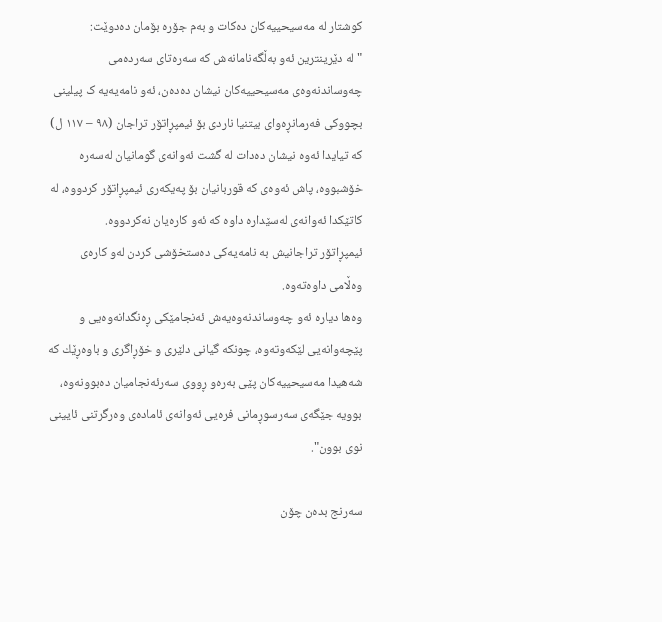کوشتار لە مەسیحییەکان دەکات و بەم جۆرە بۆمان دەدوێت:
"لە دێرینترین ئەو بەڵگەنامانەش کە سەرەتای سەردەمی چەوساندنەوەی مەسیحییەکان نیشان دەدەن، ئەو نامەیەیە ک پیلینی بچووکی فەرمانڕەوای بیتنیا ناردی بۆ ئیمپڕاتۆر تراجان (٩٨ – ١١٧ ل) کە تیایدا ئەوە نیشان دەدات لە گشت ئەوانەی گومانیان لەسەرە خۆشبووە، پاش ئەوەی کە قوربانیان بۆ پەیکەری ئیمپڕاتۆر کردووە، لە کاتێکدا ئەوانەی لەسێدارە داوە کە ئەو کارەیان نەکردووە.
ئیمپڕاتۆر تراجانیش بە نامەیەكی دەستخۆشی کردن لەو کارەی وەڵامی داوەتەوە.
وەها دیارە ئەو چەوساندنەوەیەش ئەنجامێکی ڕەنگدانەوەیی و پێچەوانەیی لێکەوتەوە، چونکە گیانی دلێری و خۆڕاگری و باوەڕێك کە شەهیدا مەسیحییەکان پێی بەرەو ڕووی سەرئەنجامیان دەبوونەوە، بوویە جێگەی سەرسوڕمانی فرەیی ئەوانەی ئامادەی وەرگرتنی ئایینی نوی بوون".

سەرنج بدەن چۆن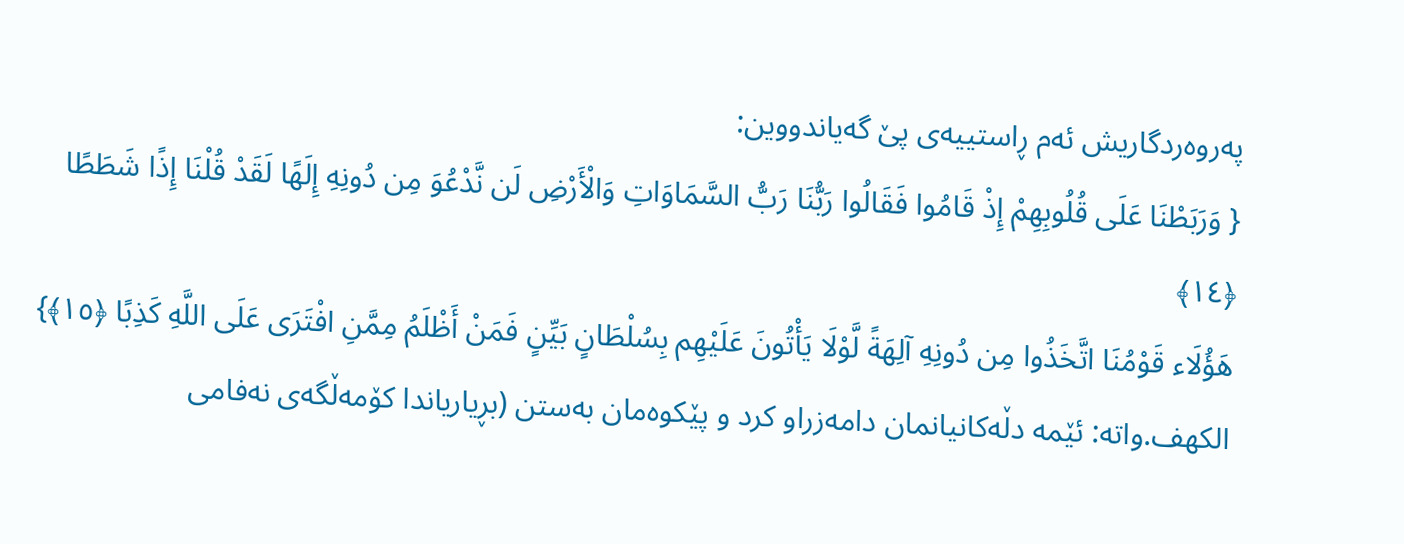پەروەردگاریش ئەم ڕاستییەی پێ گەیاندووین:
{ وَرَبَطْنَا عَلَى قُلُوبِهِمْ إِذْ قَامُوا فَقَالُوا رَبُّنَا رَبُّ السَّمَاوَاتِ وَالْأَرْضِ لَن نَّدْعُوَ مِن دُونِهِ إِلَهًا لَقَدْ قُلْنَا إِذًا شَطَطًا ﴿١٤﴾
هَؤُلَاء قَوْمُنَا اتَّخَذُوا مِن دُونِهِ آلِهَةً لَّوْلَا يَأْتُونَ عَلَيْهِم بِسُلْطَانٍ بَيِّنٍ فَمَنْ أَظْلَمُ مِمَّنِ افْتَرَى عَلَى اللَّهِ كَذِبًا ﴿١٥﴾} الکهف.واتە: ئێمه‌ دڵه‌کانیانمان دامه‌زراو کرد و پێکوەمان بەستن (بڕیاریاندا کۆمه‌ڵگه‌ی نه‌فامی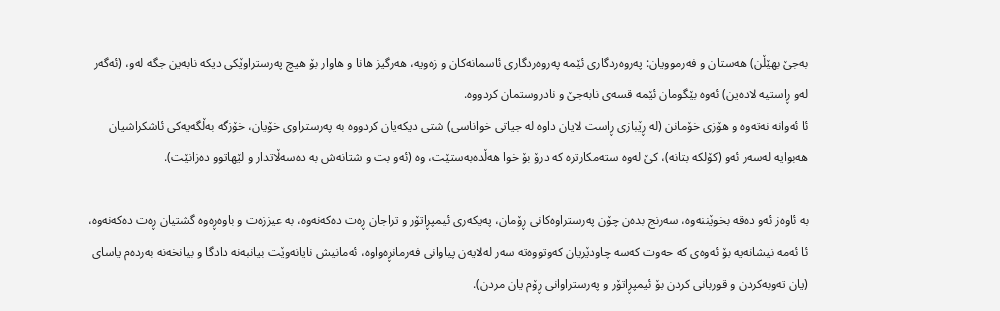به‌جێ بهێڵن) هه‌ستان و فەرموویان: په‌روه‌ردگاری ئێمه‌ په‌روه‌ردگاری ئاسمانه‌کان و زه‌ویه‌، هه‌رگیز هانا و هاوار بۆ هیچ پەرستراوێکی دیکە نابه‌ین جگه‌ له‌و، (ئه‌گه‌ر له‌و ڕاستیه‌ لاده‌ین) ئه‌وه‌ بێگومان ئێمه‌ قسه‌ی نابه‌جێ و نادروستمان کردووه‌.
ئا ئه‌وانه‌ نەتەوە و هۆزی خۆمانن (له‌ ڕێبازی ڕاست لایان داوه‌ له ‌جیاتی خواناسی) شتی دیکەیان کردووه‌ به‌ پەرستراوی خۆیان، خۆزگه‌ به‌ڵگه‌یه‌کی ئاشکراشیان هه‌بوایه‌ له‌سه‌ر ئه‌و (کۆلکه‌ بتانه‌)، کێ له‌وه‌ سته‌مکارتره‌ که‌ درۆ بۆ خوا هه‌ڵده‌به‌ستێت، وه‌ (ئه‌و بت و شتانه‌ش به‌ ده‌سه‌ڵاتدار و لێهاتوو ده‌زانێت).

بە ئاوەز ئەو دەقە بخوێننەوە، سەرنج بدەن چۆن پەرستراوەکانی ڕۆمان، پەیکەری ئیمپڕاتۆر و تراجان ڕەت دەکەنەوە، بە عیززەت و باوەڕەوە گشتیان ڕەت دەکەنەوە، ئا ئەمە نیشانەیە بۆ ئەوەی کە حەوت کەسە چاودێریان کەوتووەتە سەر لەلایەن پیاوانی فەرمانڕەواوە، ئەمانیش نایانەوێت بیانبەنە دادگا و بیانخەنە بەردەم یاسای (یان تەوبەکردن و قوربانی کردن بۆ ئیمپڕاتۆر و پەرستراوانی ڕۆم یان مردن).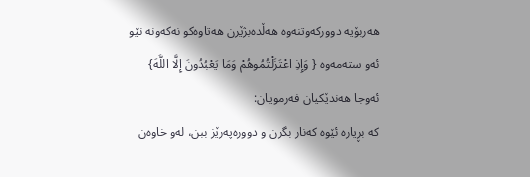هەربۆیە دوورکەوتنەوە هەڵدەبژێرن هەتاوەکو نەکەونە نێو ئەو ستەمەوە { وَإِذِ اعْتَزَلْتُمُوهُمْ وَمَا يَعْبُدُونَ إِلَّا اللَّهَ} ئەوجا هەندێکیان فەرمویان:
کە بڕیارە ئێوە کەنار بگرن و دوورەپەرێز ببن، لەو خاوەن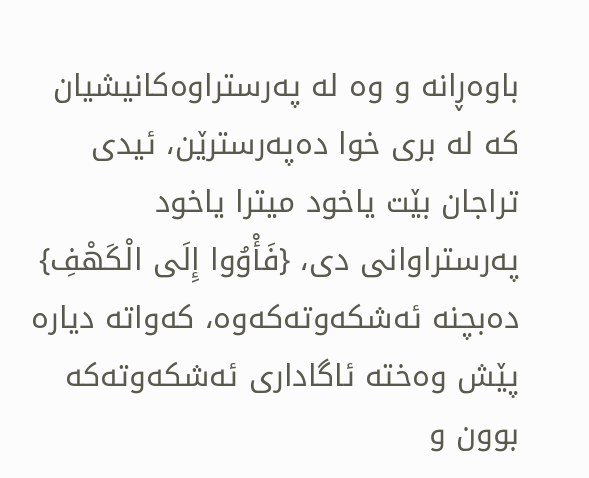باوەڕانە و وە لە پەرستراوەکانیشیان کە لە بری خوا دەپەرسترێن، ئیدی تراجان بێت یاخود میترا یاخود پەرستراوانی دی، {فَأْوُوا إِلَى الْكَهْفِ} ده‌بچنه‌ ئه‌شکه‌وته‌که‌وه‌، کەواتە دیارە پێش وەختە ئاگاداری ئەشکەوتەکە بوون و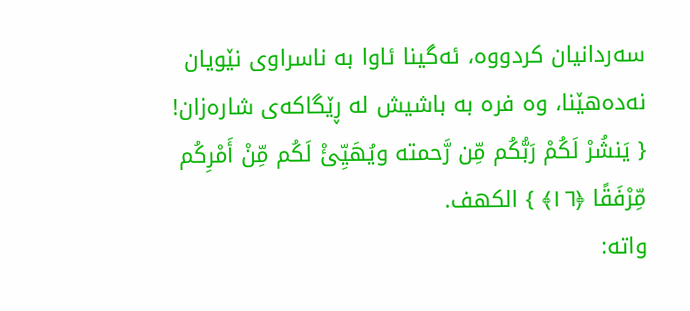سەردانیان کردووە، ئەگینا ئاوا بە ناسراوی نێویان نەدەهێنا، وە فرە بە باشیش لە ڕێگاکەی شارەزان!
{ يَنشُرْ لَكُمْ رَبُّكُم مِّن رَّحمته ويُهَيِّئْ لَكُم مِّنْ أَمْرِكُم مِّرْفَقًا ﴿١٦﴾ } الکهف.
واتە: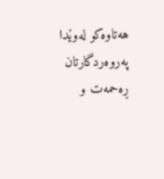هەتاوەکو له‌وێدا په‌روه‌ردگارتان ڕه‌حمه‌ت و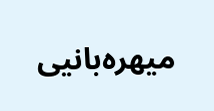میهره‌بانیی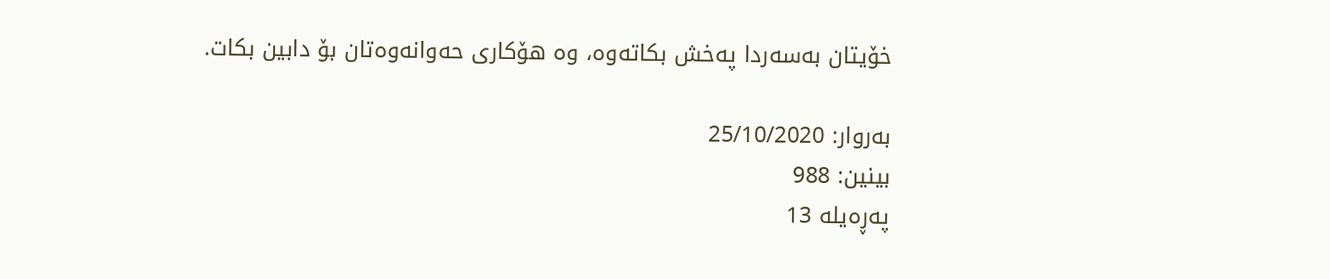خۆیتان به‌سه‌ردا په‌خش بکاته‌وه‌، وه‌ هۆکاری حه‌وانه‌وه‌تان بۆ دابین بکات.

به‌روار: 25/10/2020
بینین: 988
په‌ڕه‌یله‌ 13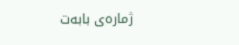ژماره‌ی بابه‌ت